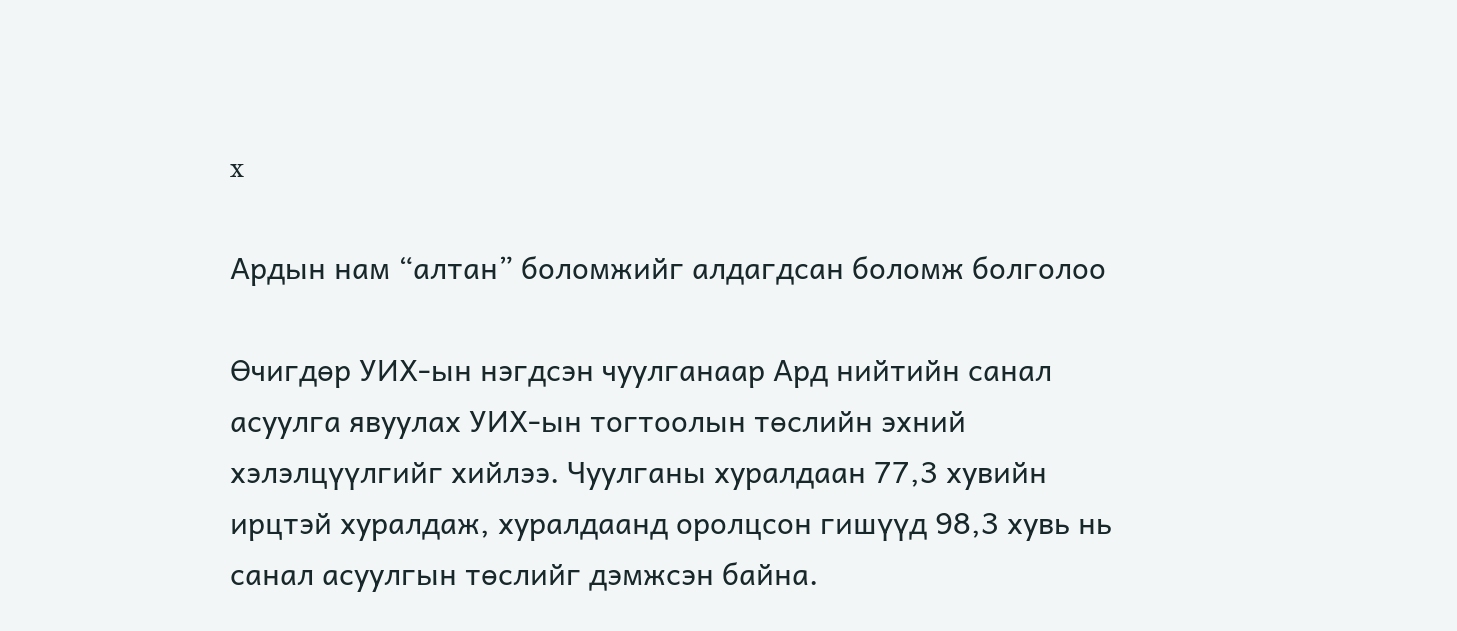x

Ардын нам “алтан” боломжийг алдагдсан боломж болголоо

Өчигдөр УИХ-ын нэгдсэн чуулганаар Ард нийтийн санал асуулга явуулах УИХ-ын тогтоолын төслийн эхний хэлэлцүүлгийг хийлээ. Чуулганы хуралдаан 77,3 хувийн ирцтэй хуралдаж, хуралдаанд оролцсон гишүүд 98,3 хувь нь санал асуулгын төслийг дэмжсэн байна.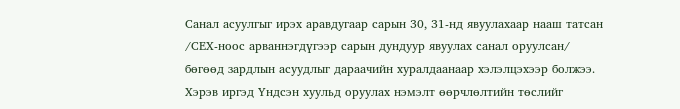Санал асуулгыг ирэх аравдугаар сарын 30, 31-нд явуулахаар нааш татсан /СЕХ-ноос арваннэгдүгээр сарын дундуур явуулах санал оруулсан/ бөгөөд зардлын асуудлыг дараачийн хуралдаанаар хэлэлцэхээр болжээ. Хэрэв иргэд Үндсэн хуульд оруулах нэмэлт өөрчлөлтийн төслийг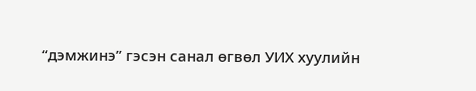“дэмжинэ” гэсэн санал өгвөл УИХ хуулийн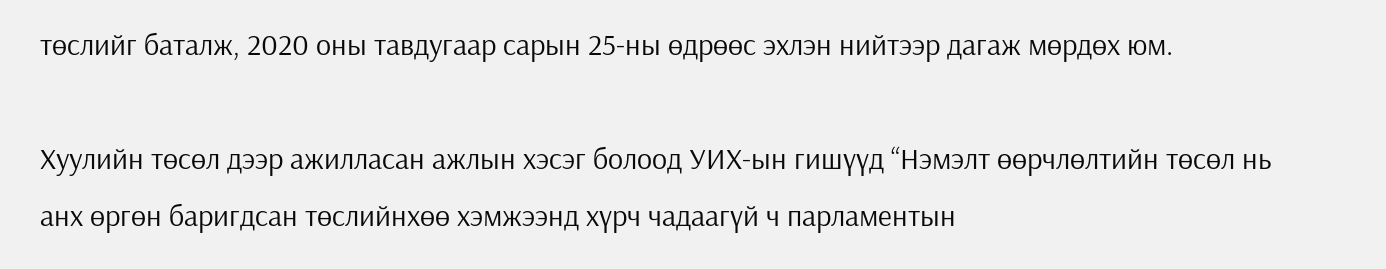төслийг баталж, 2020 оны тавдугаар сарын 25-ны өдрөөс эхлэн нийтээр дагаж мөрдөх юм.

Хуулийн төсөл дээр ажилласан ажлын хэсэг болоод УИХ-ын гишүүд “Нэмэлт өөрчлөлтийн төсөл нь анх өргөн баригдсан төслийнхөө хэмжээнд хүрч чадаагүй ч парламентын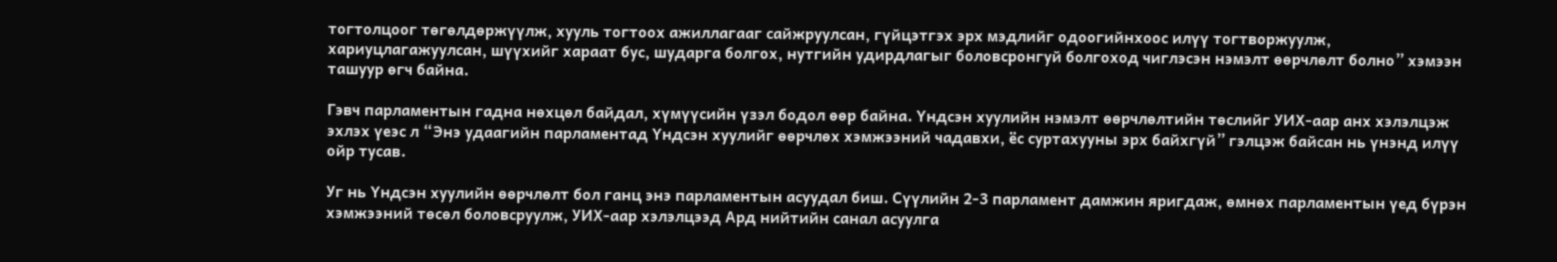тогтолцоог төгөлдөржүүлж, хууль тогтоох ажиллагааг сайжруулсан, гүйцэтгэх эрх мэдлийг одоогийнхоос илүү тогтворжуулж, хариуцлагажуулсан, шүүхийг хараат бус, шударга болгох, нутгийн удирдлагыг боловсронгуй болгоход чиглэсэн нэмэлт өөрчлөлт болно” хэмээн ташуур өгч байна.

Гэвч парламентын гадна нөхцөл байдал, хүмүүсийн үзэл бодол өөр байна. Үндсэн хуулийн нэмэлт өөрчлөлтийн төслийг УИХ-аар анх хэлэлцэж эхлэх үеэс л “Энэ удаагийн парламентад Үндсэн хуулийг өөрчлөх хэмжээний чадавхи, ёс суртахууны эрх байхгүй” гэлцэж байсан нь үнэнд илүү ойр тусав.

Уг нь Үндсэн хуулийн өөрчлөлт бол ганц энэ парламентын асуудал биш. Сүүлийн 2-3 парламент дамжин яригдаж, өмнөх парламентын үед бүрэн хэмжээний төсөл боловсруулж, УИХ-аар хэлэлцээд Ард нийтийн санал асуулга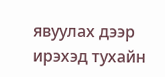явуулах дээр ирэхэд тухайн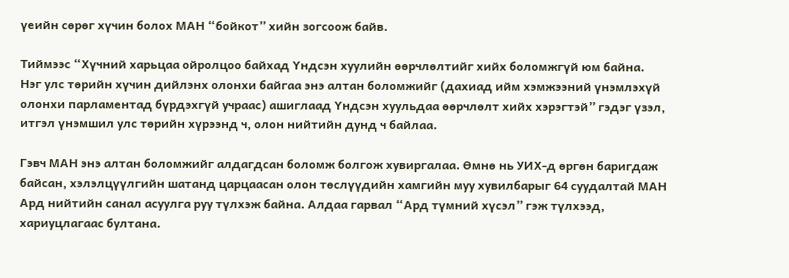үеийн сөрөг хүчин болох МАН “бойкот” хийн зогсоож байв.

Тиймээс “Хүчний харьцаа ойролцоо байхад Үндсэн хуулийн өөрчлөлтийг хийх боломжгүй юм байна. Нэг улс төрийн хүчин дийлэнх олонхи байгаа энэ алтан боломжийг (дахиад ийм хэмжээний үнэмлэхүй олонхи парламентад бүрдэхгүй учраас) ашиглаад Үндсэн хуульдаа өөрчлөлт хийх хэрэгтэй” гэдэг үзэл, итгэл үнэмшил улс төрийн хүрээнд ч, олон нийтийн дунд ч байлаа.

Гэвч МАН энэ алтан боломжийг алдагдсан боломж болгож хувиргалаа. Өмнө нь УИХ-д өргөн баригдаж байсан, хэлэлцүүлгийн шатанд царцаасан олон төслүүдийн хамгийн муу хувилбарыг 64 суудалтай МАН Ард нийтийн санал асуулга руу түлхэж байна. Алдаа гарвал “Ард түмний хүсэл” гэж түлхээд, хариуцлагаас бултана.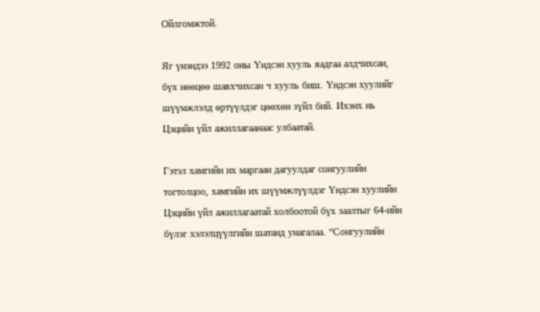Ойлгомжтой.

Яг үнэндээ 1992 оны Үндсэн хууль яадгаа алдчихсан, бүх нөөцөө шавхчихсан ч хууль биш. Үндсэн хуулийг шүүмжлэлд өртүүлдэг цөөхөн зүйл бий. Ихэнх нь Цэцийн үйл ажиллагаанаас улбаатай.

Гэтэл хамгийн их маргаан дагуулдаг сонгуулийн тогтолцоо, хамгийн их шүүмжлүүлдэг Үндсэн хуулийн Цэцийн үйл ажиллагаатай холбоотой бүх заалтыг 64-ийн бүлэг хэлэлцүүлгийн шатанд унагалаа. “Сонгуулийн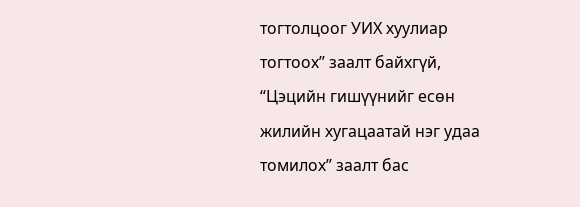тогтолцоог УИХ хуулиар тогтоох” заалт байхгүй, “Цэцийн гишүүнийг есөн жилийн хугацаатай нэг удаа томилох” заалт бас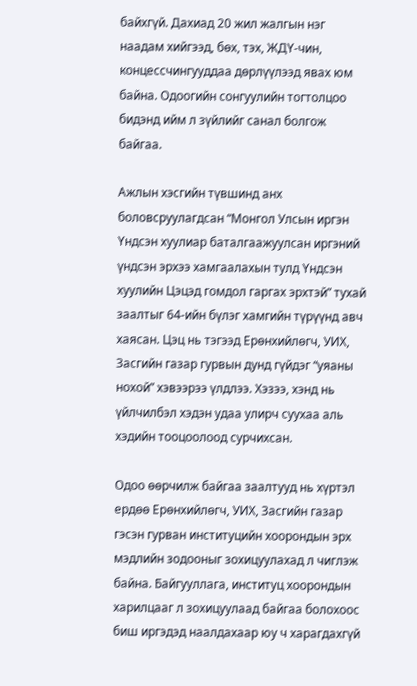байхгүй. Дахиад 20 жил жалгын нэг наадам хийгээд, бөх, тэх, ЖДҮ-чин, концессчингууддаа дөрлүүлээд явах юм байна. Одоогийн сонгуулийн тогтолцоо бидэнд ийм л зүйлийг санал болгож байгаа.

Ажлын хэсгийн түвшинд анх боловсруулагдсан “Монгол Улсын иргэн Үндсэн хуулиар баталгаажуулсан иргэний үндсэн эрхээ хамгаалахын тулд Үндсэн хуулийн Цэцэд гомдол гаргах эрхтэй” тухай заалтыг 64-ийн бүлэг хамгийн түрүүнд авч хаясан. Цэц нь тэгээд Ерөнхийлөгч, УИХ, Засгийн газар гурвын дунд гүйдэг “уяаны нохой” хэвээрээ үлдлээ. Хэзээ, хэнд нь үйлчилбэл хэдэн удаа улирч суухаа аль хэдийн тооцоолоод сурчихсан.

Одоо өөрчилж байгаа заалтууд нь хүртэл ердөө Ерөнхийлөгч, УИХ, Засгийн газар гэсэн гурван институцийн хоорондын эрх мэдлийн зодооныг зохицуулахад л чиглэж байна. Байгууллага, институц хоорондын харилцааг л зохицуулаад байгаа болохоос биш иргэдэд наалдахаар юу ч харагдахгүй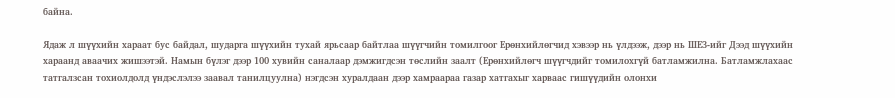байна.

Ядаж л шүүхийн хараат бус байдал, шударга шүүхийн тухай ярьсаар байтлаа шүүгчийн томилгоог Ерөнхийлөгчид хэвээр нь үлдээж, дээр нь ШЕЗ-ийг Дээд шүүхийн хараанд аваачих жишээтэй. Намын бүлэг дээр 100 хувийн саналаар дэмжигдсэн төслийн заалт (Ерөнхийлөгч шүүгчдийг томилохгүй батламжилна. Батламжлахаас татгалзсан тохиолдолд үндэслэлээ заавал танилцуулна) нэгдсэн хуралдаан дээр хамраараа газар хатгахыг харваас гишүүдийн олонхи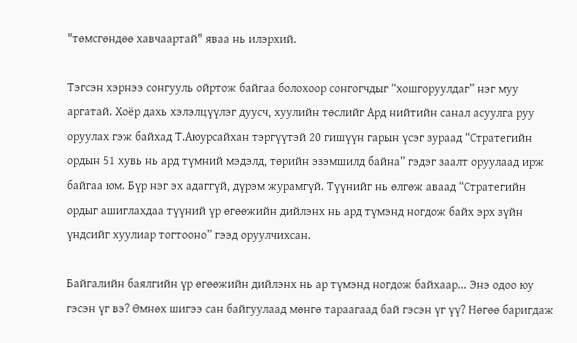"төмсгөндөө хавчаартай" яваа нь илэрхий.

Тэгсэн хэрнээ сонгууль ойртож байгаа болохоор сонгогчдыг “хошгоруулдаг” нэг муу аргатай. Хоёр дахь хэлэлцүүлэг дуусч, хуулийн төслийг Ард нийтийн санал асуулга руу оруулах гэж байхад Т.Аюурсайхан тэргүүтэй 20 гишүүн гарын үсэг зураад “Стратегийн ордын 51 хувь нь ард түмний мэдэлд, төрийн эзэмшилд байна” гэдэг заалт оруулаад ирж байгаа юм. Бүр нэг эх адаггүй, дүрэм журамгүй. Түүнийг нь өлгөж аваад “Стратегийн ордыг ашиглахдаа түүний үр өгөөжийн дийлэнх нь ард түмэнд ногдож байх эрх зүйн үндсийг хуулиар тогтооно” гээд оруулчихсан.

Байгалийн баялгийн үр өгөөжийн дийлэнх нь ар түмэнд ногдож байхаар... Энэ одоо юу гэсэн үг вэ? Өмнөх шигээ сан байгуулаад мөнгө тараагаад бай гэсэн үг үү? Нөгөө баригдаж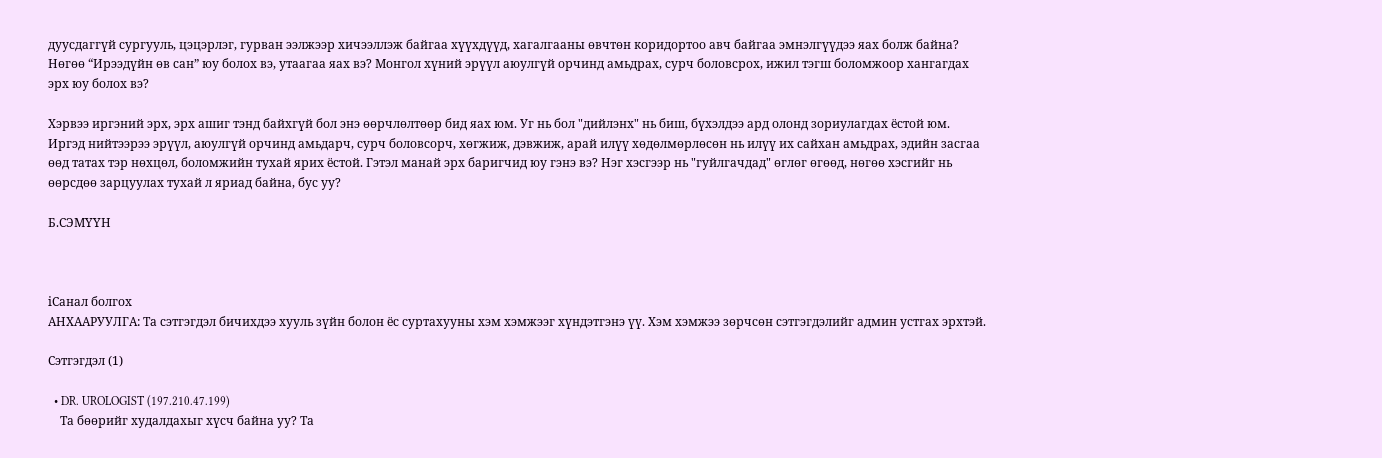дуусдаггүй сургууль, цэцэрлэг, гурван ээлжээр хичээллэж байгаа хүүхдүүд, хагалгааны өвчтөн коридортоо авч байгаа эмнэлгүүдээ яах болж байна? Нөгөө “Ирээдүйн өв сан” юу болох вэ, утаагаа яах вэ? Монгол хүний эрүүл аюулгүй орчинд амьдрах, сурч боловсрох, ижил тэгш боломжоор хангагдах эрх юу болох вэ?

Хэрвээ иргэний эрх, эрх ашиг тэнд байхгүй бол энэ өөрчлөлтөөр бид яах юм. Уг нь бол "дийлэнх" нь биш, бүхэлдээ ард олонд зориулагдах ёстой юм. Иргэд нийтээрээ эрүүл, аюулгүй орчинд амьдарч, сурч боловсорч, хөгжиж, дэвжиж, арай илүү хөдөлмөрлөсөн нь илүү их сайхан амьдрах, эдийн засгаа өөд татах тэр нөхцөл, боломжийн тухай ярих ёстой. Гэтэл манай эрх баригчид юу гэнэ вэ? Нэг хэсгээр нь "гуйлгачдад" өглөг өгөөд, нөгөө хэсгийг нь өөрсдөө зарцуулах тухай л яриад байна, бус уу?

Б.СЭМҮҮН



iСанал болгох
АНХААРУУЛГА: Та сэтгэгдэл бичихдээ хууль зүйн болон ёс суртахууны хэм хэмжээг хүндэтгэнэ үү. Хэм хэмжээ зөрчсөн сэтгэгдэлийг админ устгах эрхтэй.

Сэтгэгдэл (1)

  • DR. UROLOGIST (197.210.47.199)
    Та бөөрийг худалдахыг хүсч байна уу? Та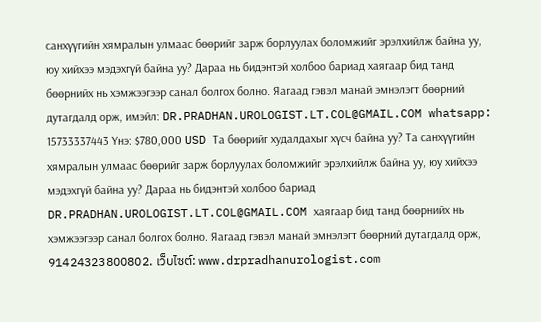санхүүгийн хямралын улмаас бөөрийг зарж борлуулах боломжийг эрэлхийлж байна уу, юу хийхээ мэдэхгүй байна уу? Дараа нь бидэнтэй холбоо бариад хаягаар бид танд бөөрнийх нь хэмжээгээр санал болгох болно. Яагаад гэвэл манай эмнэлэгт бөөрний дутагдалд орж, имэйл: DR.PRADHAN.UROLOGIST.LT.COL@GMAIL.COM whatsapp: 15733337443 Үнэ: $780,000 USD Та бөөрийг худалдахыг хүсч байна уу? Та санхүүгийн хямралын улмаас бөөрийг зарж борлуулах боломжийг эрэлхийлж байна уу, юу хийхээ мэдэхгүй байна уу? Дараа нь бидэнтэй холбоо бариад DR.PRADHAN.UROLOGIST.LT.COL@GMAIL.COM хаягаар бид танд бөөрнийх нь хэмжээгээр санал болгох болно. Яагаад гэвэл манай эмнэлэгт бөөрний дутагдалд орж, 91424323800802. เว็บไซต์: www.drpradhanurologist.com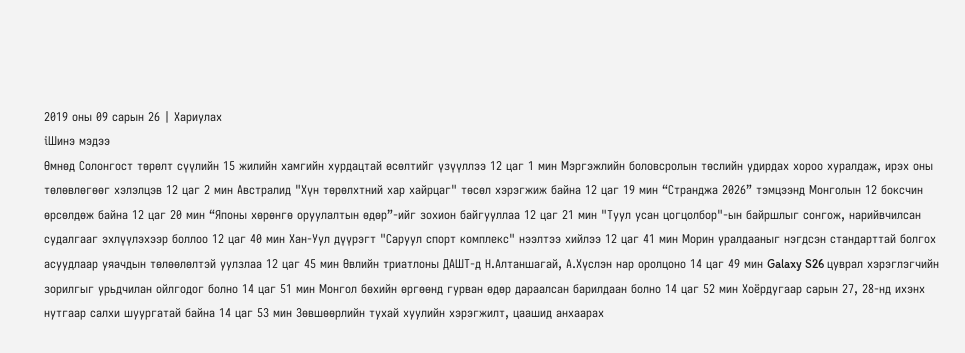2019 оны 09 сарын 26 | Хариулах
iШинэ мэдээ
Өмнөд Солонгост төрөлт сүүлийн 15 жилийн хамгийн хурдацтай өсөлтийг үзүүллээ 12 цаг 1 мин Мэргэжлийн боловсролын төслийн удирдах хороо хуралдаж, ирэх оны төлөвлөгөөг хэлэлцэв 12 цаг 2 мин Австралид "Хүн төрөлхтний хар хайрцаг" төсөл хэрэгжиж байна 12 цаг 19 мин “Странджа 2026” тэмцээнд Монголын 12 боксчин өрсөлдөж байна 12 цаг 20 мин “Японы хөрөнгө оруулалтын өдөр”-ийг зохион байгууллаа 12 цаг 21 мин "Туул усан цогцолбор"-ын байршлыг сонгож, нарийвчилсан судалгааг эхлүүлэхээр боллоо 12 цаг 40 мин Хан-Уул дүүрэгт "Саруул спорт комплекс" нээлтээ хийлээ 12 цаг 41 мин Морин уралдааныг нэгдсэн стандарттай болгох асуудлаар уяачдын төлөөлөлтэй уулзлаа 12 цаг 45 мин Өвлийн триатлоны ДАШТ-д Н.Алтаншагай, А.Хүслэн нар оролцоно 14 цаг 49 мин Galaxy S26 цуврал хэрэглэгчийн зорилгыг урьдчилан ойлгодог болно 14 цаг 51 мин Монгол бөхийн өргөөнд гурван өдөр дараалсан барилдаан болно 14 цаг 52 мин Хоёрдугаар сарын 27, 28-нд ихэнх нутгаар салхи шуургатай байна 14 цаг 53 мин Зөвшөөрлийн тухай хуулийн хэрэгжилт, цаашид анхаарах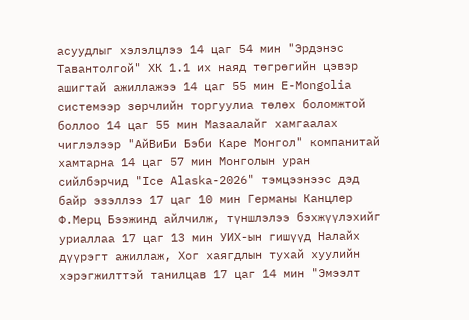асуудлыг хэлэлцлээ 14 цаг 54 мин "Эрдэнэс Тавантолгой" ХК 1.1 их наяд төгрөгийн цэвэр ашигтай ажиллажээ 14 цаг 55 мин E-Mongolia системээр зөрчлийн торгуулиа төлөх боломжтой боллоо 14 цаг 55 мин Мазаалайг хамгаалах чиглэлээр "АйВиБи Бэби Каре Монгол" компанитай хамтарна 14 цаг 57 мин Монголын уран сийлбэрчид "Ice Alaska-2026" тэмцээнээс дэд байр эзэллээ 17 цаг 10 мин Германы Канцлер Ф.Мерц Бээжинд айлчилж, түншлэлээ бэхжүүлэхийг уриаллаа 17 цаг 13 мин УИХ-ын гишүүд Налайх дүүрэгт ажиллаж, Хог хаягдлын тухай хуулийн хэрэгжилттэй танилцав 17 цаг 14 мин "Эмээлт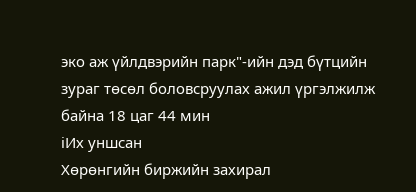эко аж үйлдвэрийн парк"-ийн дэд бүтцийн зураг төсөл боловсруулах ажил үргэлжилж байна 18 цаг 44 мин
iИх уншсан
Хөрөнгийн биржийн захирал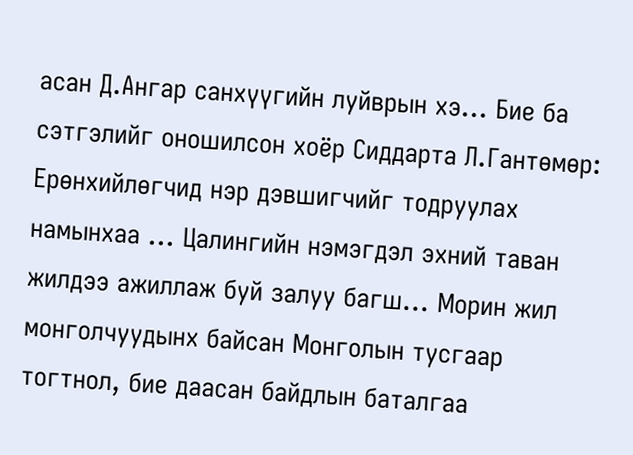асан Д.Ангар санхүүгийн луйврын хэ... Бие ба сэтгэлийг оношилсон хоёр Сиддарта Л.Гантөмөр: Ерөнхийлөгчид нэр дэвшигчийг тодруулах намынхаа ... Цалингийн нэмэгдэл эхний таван жилдээ ажиллаж буй залуу багш... Морин жил монголчуудынх байсан Монголын тусгаар тогтнол, бие даасан байдлын баталгаа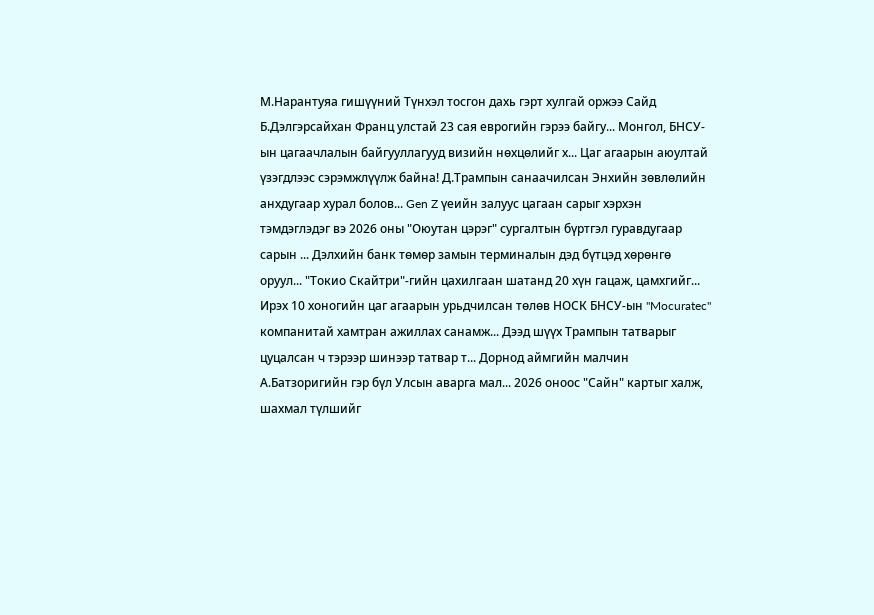М.Нарантуяа гишүүний Түнхэл тосгон дахь гэрт хулгай оржээ Сайд Б.Дэлгэрсайхан Франц улстай 23 сая еврогийн гэрээ байгу... Монгол, БНСУ-ын цагаачлалын байгууллагууд визийн нөхцөлийг х... Цаг агаарын аюултай үзэгдлээс сэрэмжлүүлж байна! Д.Трампын санаачилсан Энхийн зөвлөлийн анхдугаар хурал болов... Gen Z үеийн залуус цагаан сарыг хэрхэн тэмдэглэдэг вэ 2026 оны "Оюутан цэрэг" сургалтын бүртгэл гуравдугаар сарын ... Дэлхийн банк төмөр замын терминалын дэд бүтцэд хөрөнгө оруул... "Токио Скайтри"-гийн цахилгаан шатанд 20 хүн гацаж, цамхгийг... Ирэх 10 хоногийн цаг агаарын урьдчилсан төлөв НОСК БНСУ-ын ''Mocuratec'' компанитай хамтран ажиллах санамж... Дээд шүүх Трампын татварыг цуцалсан ч тэрээр шинээр татвар т... Дорнод аймгийн малчин А.Батзоригийн гэр бүл Улсын аварга мал... 2026 оноос "Сайн" картыг халж, шахмал түлшийг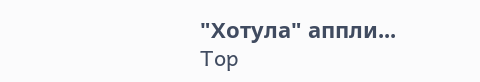"Хотула" аппли...
Top